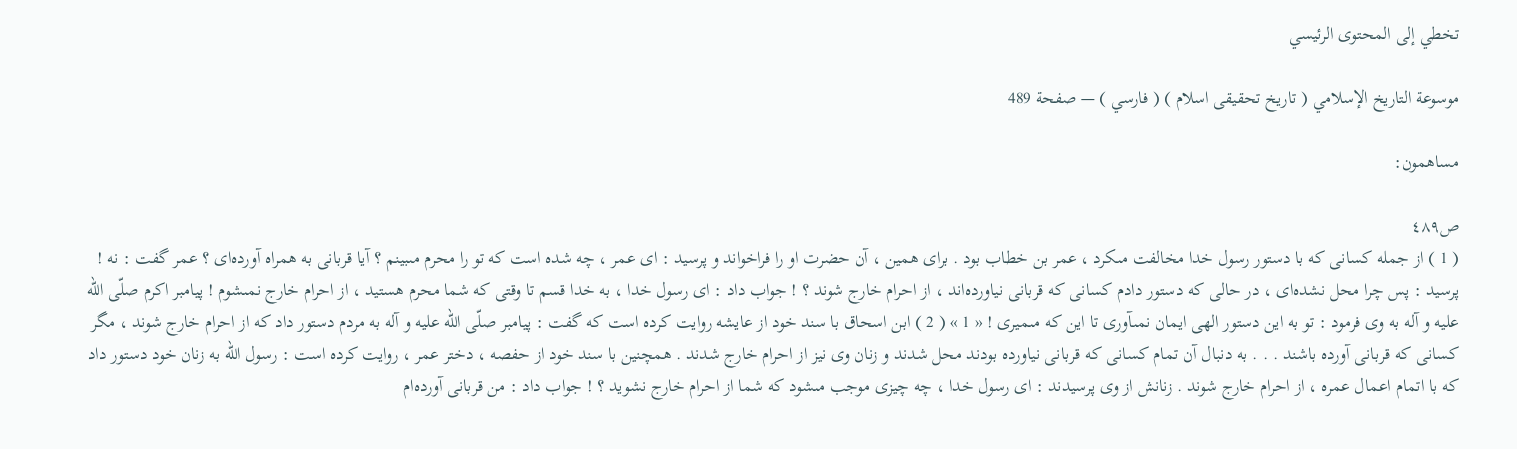تخطي إلى المحتوى الرئيسي

موسوعة التاريخ الإسلامي ( تاريخ تحقيقى اسلام ) ( فارسي ) — صفحة 489

مساهمون:

ص٤٨٩
( 1 ) از جمله كسانى كه با دستور رسول خدا مخالفت مىكرد ، عمر بن خطاب بود . براى همين ، آن حضرت او را فراخواند و پرسيد : اى عمر ، چه شده است كه تو را محرم مىبينم ؟ آيا قربانى به همراه آورده‌اى ؟ عمر گفت : نه ! پرسيد : پس چرا محل نشده‌اى ، در حالى كه دستور دادم كسانى كه قربانى نياورده‌اند ، از احرام خارج شوند ؟ ! جواب داد : اى رسول خدا ، به خدا قسم تا وقتى كه شما محرم هستيد ، از احرام خارج نمىشوم ! پيامبر اكرم صلّى اللّه عليه و آله به وى فرمود : تو به اين دستور الهى ايمان نمىآورى تا اين كه مىميرى ! « 1 » ( 2 ) ابن اسحاق با سند خود از عايشه روايت كرده است كه گفت : پيامبر صلّى اللّه عليه و آله به مردم دستور داد كه از احرام خارج شوند ، مگر كسانى كه قربانى آورده باشند . . . به دنبال آن تمام كسانى كه قربانى نياورده بودند محل شدند و زنان وى نيز از احرام خارج شدند . همچنين با سند خود از حفصه ، دختر عمر ، روايت كرده است : رسول الله به زنان خود دستور داد كه با اتمام اعمال عمره ، از احرام خارج شوند . زنانش از وى پرسيدند : اى رسول خدا ، چه چيزى موجب مىشود كه شما از احرام خارج نشويد ؟ ! جواب داد : من قربانى آورده‌ام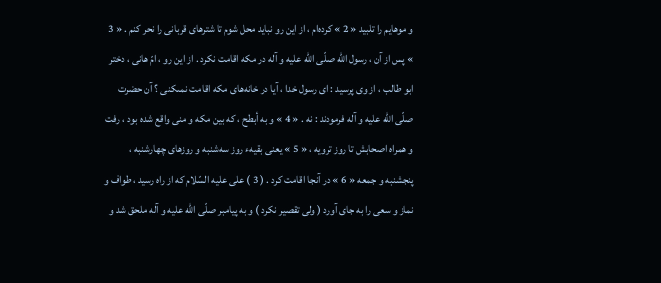و موهايم را تلبيد « 2 » كرده‌ام ، از اين رو نبايد محل شوم تا شترهاى قربانى را نحر كنم . « 3 » پس از آن ، رسول الله صلّى اللّه عليه و آله در مكه اقامت نكرد . از اين رو ، امّ هانى ، دختر ابو طالب ، از وى پرسيد : اى رسول خدا ، آيا در خانه‌هاى مكه اقامت نمىكنى ؟ آن حضرت صلّى اللّه عليه و آله فرمودند : نه . « 4 » و به أبطح ، كه بين مكه و منى واقع شده بود ، رفت و همراه اصحابش تا روز ترويه ، « 5 » يعنى بقيهء روز سه‌شنبه و روزهاى چهارشنبه ، پنجشنبه و جمعه « 6 » در آنجا اقامت كرد . ( 3 ) على عليه السّلام كه از راه رسيد ، طواف و نماز و سعى را به جاى آورد ( ولى تقصير نكرد ) و به پيامبر صلّى اللّه عليه و آله ملحق شد و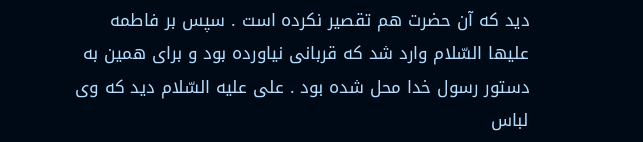ديد كه آن حضرت هم تقصير نكرده است . سپس بر فاطمه عليها السّلام وارد شد كه قربانى نياورده بود و براى همين به دستور رسول خدا محل شده بود . على عليه السّلام ديد كه وى لباس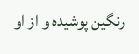رنگين پوشيده و از او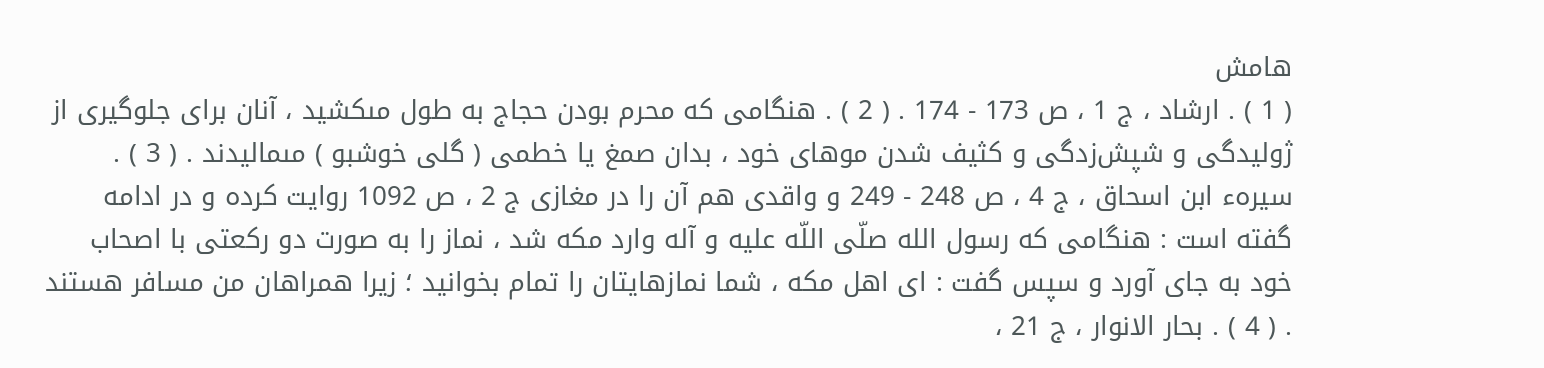هامش
( 1 ) . ارشاد ، ج 1 ، ص 173 - 174 . ( 2 ) . هنگامى كه محرم بودن حجاج به طول مىكشيد ، آنان براى جلوگيرى از ژوليدگى و شپش‌زدگى و كثيف شدن موهاى خود ، بدان صمغ يا خطمى ( گلى خوشبو ) مىماليدند . ( 3 ) . سيرهء ابن اسحاق ، ج 4 ، ص 248 - 249 و واقدى هم آن را در مغازى ج 2 ، ص 1092 روايت كرده و در ادامه گفته است : هنگامى كه رسول الله صلّى اللّه عليه و آله وارد مكه شد ، نماز را به صورت دو ركعتى با اصحاب خود به جاى آورد و سپس گفت : اى اهل مكه ، شما نمازهايتان را تمام بخوانيد ؛ زيرا همراهان من مسافر هستند . ( 4 ) . بحار الانوار ، ج 21 ،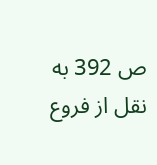ص 392 به نقل از فروع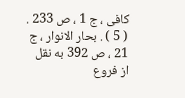كافى ، ج 1 ، ص 233 . ( 5 ) . بحار الانوار ، ج 21 ، ص 392 به نقل از فروع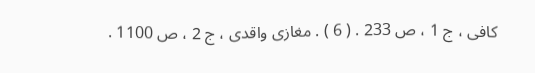كافى ، ج 1 ، ص 233 . ( 6 ) . مغازى واقدى ، ج 2 ، ص 1100 .